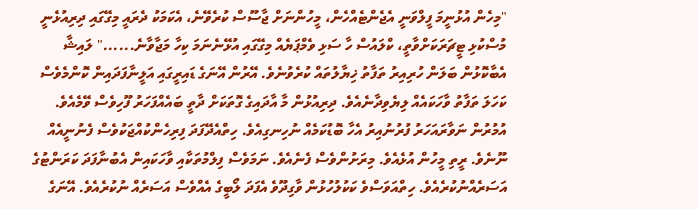"މިހެން އުޅުނީމަ ފީލްވަނީ އެޖެންޓެއްހެން، މީހުންނަށް ޖާސޫސް ކުރެވޭނެ، އެކަމަކު ދެރައީ މިގޭގައި ދިރިއުޅެނީ މުސްކުޅި ޓީޗަރަކަށްވާތީ، ކްލައުސް ހާ ސަޅި ވެމްޕަޔެއް މިގޭގައި އުޅޭނެނަމަ ކިހާ މަޖާވާނެ......" ލައިޝާ އެބާކޮޅުން ބަލަން ހުރިއިރު ތަފާތު ޚިޔާލުތައް ކުރެވުނެވެ. އޭރުން އޭނަގެ ޑައިރީގައި އަލީނާފަދައިން ކޮންމެވެސް ކަހަލަ ތަފާތު ވާހަކައެއް ލިޔެވިދާނެއެވެ. ދިރިއުޅުން މާ އާދައިގެ ގޮތަކަށް ދާތީ ބައެއްފަހަރު ފޫހިވެސް ވޭމެއެވެ. އުމުރުން ނަވާރައަހަރު ފުރުނުއިރު އެހާ ބޮޑުކަމެއް ނުހިނގިއެވެ. ހިތްއެދޭފަދަ ފިރިހެންކުއްޖަކުވެސް ފެނުނީއެއް ނޫނެވެ. ރީތި މީހުން އުޅެއެވެ. މިރަށުންވެސް ފެނެއެވެ. ނަމަވެސް ފިލްމުތަކާއި ވާހަކައިން އެބުނާފަދަ ކަރަންޓުގެ އަސަރެއްނުކުރެއެވެ. ހިތްއަވަސްވެ ކަކުލުހުޅުން ވާގިދޫވެ އެފަދަ ލޯބީގެ އެއްވެސް އަސަރެއް ނުކުރެއެވެ. އޭނަގެ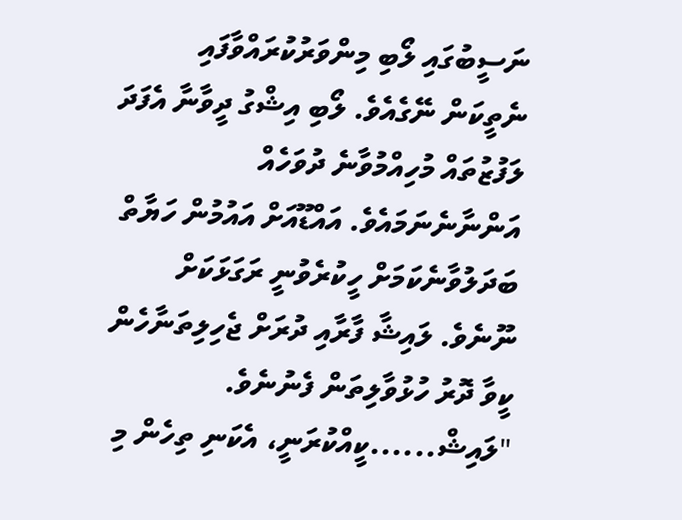ނަސީބުގައި ލޯބި މިންވަރުކުރައްވާފައި ނެތީކަން ނޭގެއެވެ. ލޯބި އިޝްގު ދީވާނާ އެފަދަ ލަފުޒުތައް މުހިއްމުވާނެ ދުވަހެއް އަންނާނެނަމައެވެ. އައްޑޫއަށް އައުމުން ހަޔާތް ބަދަލުވާނެކަމަށް ހީކުރެވުނީ ރަގަޅަކަށް ނޫނެވެ. ލައިޝާ ފާރާއި ދުރަށް ޖެހިލިތަނާހެން ކީވާ ދޮރު ހުޅުވާލިތަން ފެނުނެވެ.
"ލައިޝް......ކީއްކުރަނީ، އެކަނި ތިހެން މި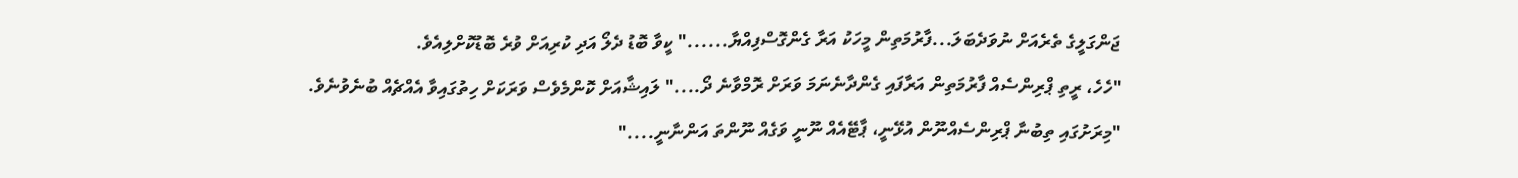ޖަންގަލީގެ ތެރެއަށް ނުވަދެބަލަ...ފާރުމަތިން މީހަކު އަރާ ގެންގޮސްފިއްޔާ......" ކީވާ ބޮޑު ދެލޯ އަދި ކުރިއަށް ވުރެ ބޮޑުކޮށްލިއެވެ.
"ހެހެ، ރީތި ޕްރިންސެއް ފާރުމަތިން އަރާފައި ގެންދާނެނަމަ ވަރަށް ރޮމްވާނެ ދޯ...." ލައިޝާއަށް ކޮންމެވެސް ވަރަކަށް ހިތުގައިވާ އެއްޗެއް ބުނެވުނެވެ.
"މިރަށުގައި ތިބުނާ ޕްރިންސެއްނޫން އުޅޭނީ، ޕާޓޭއެއް ނޫނީ ވަގެއް ނޫންތަ އަންނާނީ...."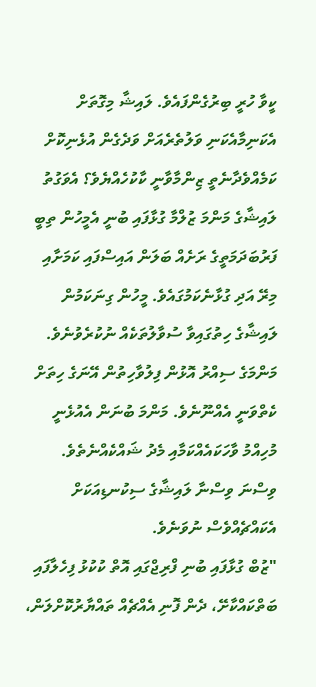ކީވާ ހުރީ ބިރުގެންފައެވެ. ލައިޝާ މިގޮތަށް އެކަނިމާއެކަނި ވަލުތެރެއަށް ވަދެގެން އުޅެނިކޮށް ކަމެއްވެދާނެތީ ޒިންމާވާނީ ކާކުހެއްޔެވެ؟ އެވަގުތު ލައިޝާގެ މަންމަ ޒުލްމާ ގުޅާފައި ބުނީ އެމީހުން ތިބީ ފަރުބަދަމަތީގެ ރަށެއް ބަލަން އައިސްފައި ކަމަށާއި މިރޭ އަދި ގުޅާނެކަމުގައެވެ. މީހުން ގިނަކަމުން ލައިޝާގެ ހިތުގައިވާ ސުވާލުތަކެއް ނުކުރެވުނެވެ. މަންމަގެ ސިއްރު އޮޅުން ފިލުވާހިތުން އޭނަގެ ހިތަށް ކެތްވަނީ އެއްނޫނެވެ. މަންމަ ބުނަން އެއުޅެނީ މުހިއްމު ވާހަކައެއްކަމާއި މެދު ޝައްކެއްނެތެވެ. ވިސްނަ ވިސްނާ ލައިޝާގެ ސިކުނޑިއަކަށް އެކައްޗެއްވެސް ނުވަނެވެ.
"ޒުބް ގުޅާފައި ބުނި ފްރިޖްގައި އޮތް ކުކުޅު ފިހެލާފައި ބަތްކައްކާށޭ، ދެން ފޮނި އެއްޗެއް ތައްޔާރުކޮށްލަން،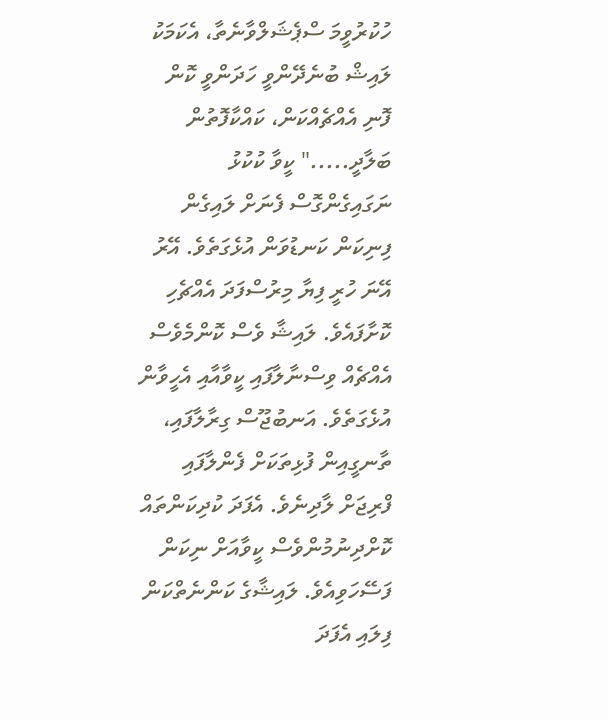ހުކުރުވީމަ ސްޕެޝަލްވާނެތާ، އެކަމަކު ލައިޝް ބުނެދޭންވީ ހަދަންވީ ކޮން ފޮނި އެއްޗެއްކަން، ކައްކާފޮތުން ބަލާދީ....." ކީވާ ކުކުޅު ނަގައިގެންގޮސް ފެނަށް ލައިގެން ފިނިކަން ކަނޑުވަން އުޅެގަތެވެ. އޭރު އޭނަ ހުރީ ފިޔާ މިރުސްފަދަ އެއްޗެހި ކޮށާފައެވެ. ލައިޝާ ވެސް ކޮންމެވެސް އެއްޗެއް ވިސްނާލާފައި ކީވާއާއި އެހީވާން އުޅެގަތެވެ. އަނބުޖޫސް ގިރާލާފައި، ތާނގީއިން ފުޅިތަކަށް ފެންލާފައި ފްރިޖަށް ލާދިނެވެ. އެފަދަ ކުދިކަންތައް ކޮށްދިނުމުންވެސް ކީވާއަށް ނިކަން ފަސޭހަވިއެވެ. ލައިޝާގެ ކަންނެތްކަން ފިލައި އެފަދަ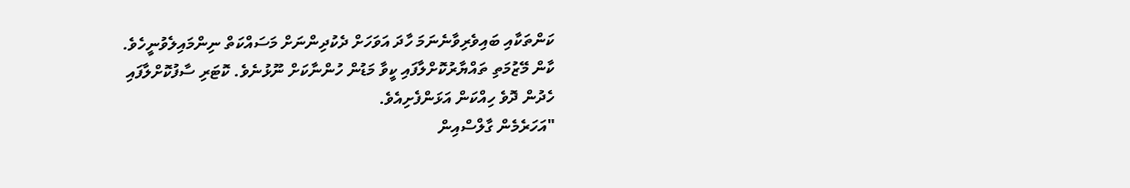ކަންތަކާއި ބައިވެރިވާނެނަމަ ހާދަ އަވަހަށް ދެކުދިންނަށް މަސައްކަތް ނިންމައިލެވުނީހެވެ. ކާން މޭޒުމަތި ތައްޔާރުކޮށްލާފައި ކީވާ މަޑުން ހުންނާކަށް ނޫޅުނެވެ. ކޮޓަރި ސާފުކޮށްލާފައި ހެދުން ދޮވެ ހިއްކަން އަޅަންފެށިއެވެ.
"އަހަރެމެން ގާލްސްއިން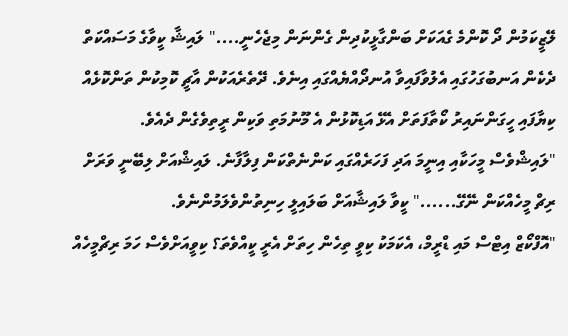ލޭޒީކަމުން ދޯ ކޮންމެ ގެއަކަށް ބަންގާޅީކުދިން ގެންނަން މިޖެހެނީ...." ލައިޝާ ކީވާގެ މަސައްކަތް ދެކެން އަނބުގަހުގައި އެލުވާފައިވާ އުނދޯއްޔެއްގައި އިނެވެ. ދޭތެރެއަކުން އާޗީ ކޮމިކުން ތަންކޮޅެއް ކިޔާފައި ހީގަންނައިރު ކޯތާފަތަށް އެޅޭ އަޑިކޮޅުން އެ މޫނުމަތި ވަކިން ރީތިވެގެން ދެއެވެ.
"ލައިޝްވެސް މީހަކާއި އިނީމަ އަދި ފަހަރެއްގައި ކަންނެތްކަން ފިލާފާނެ. ލައިޝްއަށް ލިބޭނީ ވަރަށް ރިޗް މީހެއްކަން ނޭގޭ......" ކީވާ ލައިޝާއަށް ބަލައިލީ ހިނިތުންވެލަމުންނެވެ.
"އޮފްކޯޒް އިޓްސް މައި ޑްރީމް، އެކަމަކު ކިވީ ތިހެން ހިތަށް އެރީ ކީއްވެތަ؟ ކިވީއަށްވެސް ހަމަ ރިޗްމީހެއް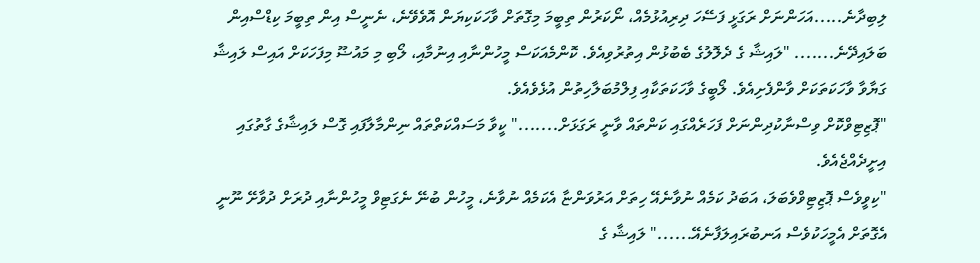ލިބިދާނެ.....އަހަންނަށް ރަގަޅީ ފަސޭހަ ދިރިއުޅުމެއް، ނޯކަރުން ތިބީމަ މިގޮތަށް ވާހަކަކިޔަން އޮވެވޭނެ، ނެނީސް އިން ތިބީމަ ކިޑްސްއިން ބަލައިދޭނެ....... "ލައިޝާ ގެ ދެލޮލުގެ ބެބުޅުން އިތުރުވިއެވެ. ކޮންމެއަކަސް މީހުންނާއި އިނުމާއި، ލޯބި މި މައުޟޫ މިފަހަކަށް އައިސް ލައިޝާ ގަޔާވާ ވާހަކަތަކަށް ވާންފެށިއެވެ. ލޯބީގެ ވާހަކަތަކާއި ފިލްމުބަލާހިތުން އުޅެވެއެވެ.
"ޕޮޒިޓިވްކޮށް ވިސްނާކުދިންނަށް ފަހަރެއްގައި ކަންތައް ވާނީ ރަގަޅަށް......." ކީވާ މަސައްކަތްތައް ނިންމާލާފައި ގޮސް ލައިޝާގެ ގާތުގައި އިށީދެއްޖެއެވެ.
"ކިވީވެސް ޕޮޒިޓިވްވެބަލަ، އަބަދު ކަމެއް ނުވާނެއޭ ހިތަށް އަރުވަންޏާ އެކަމެއް ނުވާނެ، މީހުން ބުނޭ ނެގަޓިވް މީހުންނާއި ދުރަށް ދުވާށޭ ނޫނީ އެގޮތަށް އެމީހަކުވެސް އަނބުރައިލަފާނެއޭ......" ލައިޝާ ގެ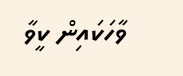ވާހަކައިން ކީވާ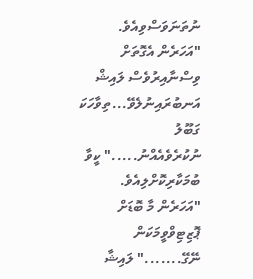ނުތަނަވަސްވިއެވެ.
"އަހަރެން އެގޮތަށް ވިސްނާއިރުވެސް ލައިޝް އަނބުރައިނުލެވޭ...ތިވާހަކަ ގަބޫލު ނުކުރެވެއެއްނު....." ކީވާ ބުމަކާރިކޮށްލިއެވެ.
"އަހަރެން މާ ބޮޑަށް ޕޮޒިޓިވްވީމަކަން ނޭގޭ......." ލައިޝާ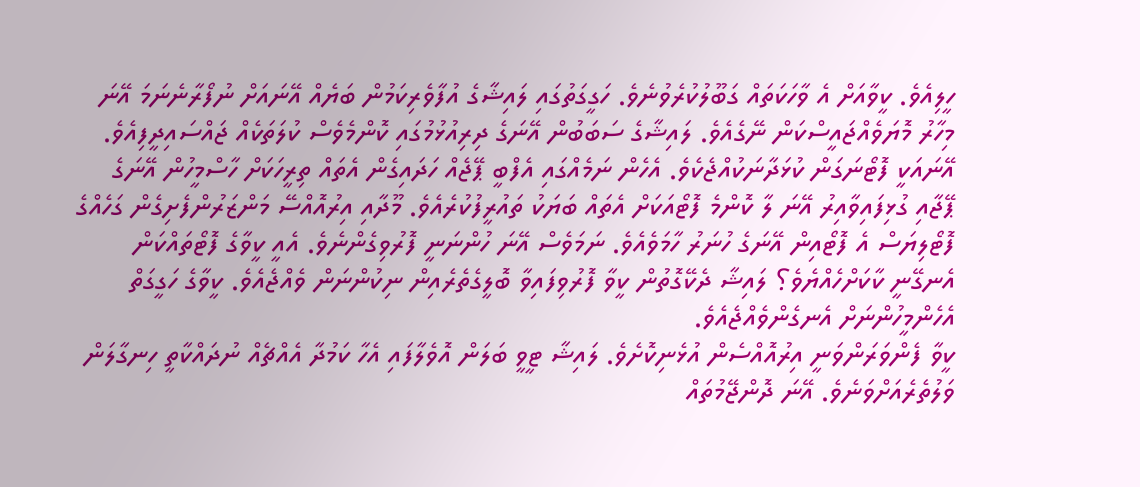ހީލިއެވެ. ކީވާއަށް އެ ވާހަކަތައް ގަބޫލުކުރެވުނެވެ. ހަގީގަތުގައި ލައިޝާގެ އުފާވެރިކަމުން ބަޔެއް އޭނައަށް ނުފޯރާނެނަމަ އޭނަ މިހާރު މޮޔަވެއްޖައީސްކަން ނޭގެއެވެ. ލައިޝާގެ ސަބަބުން އޭނަގެ ދިރިއުޅުމުގައި ކޮންމެވެސް ކުލަތަކެއް ޖައްސައިދީފިއެވެ. އޭނައަކީ ފޮޓޯނަގަން ކުޅަދާނަކުއްޖެކެވެ. އެހެން ނަމެއްގައި އެފްބީ ޕޭޖެއް ހަދައިގެން އެތައް ތިރީހަކަށް ހާސްމީހުން އޭނަގެ ޕޭޖާއި ގުޅިފައިވާއިރު އޭނަ ލާ ކޮންމެ ފޮޓޯއަކަށް އެތައް ބަޔަކު ތައުރީފުކުރެއެވެ. މޫދާއި އިރުއޮއްސޭ މަންޒަރުންފެށިގެން ގަހެއްގެ ފޮޓޯލިޔަސް އެ ފޮޓޯއިން އޭނަގެ ހުނަރު ހާމަވެއެވެ. ނަމަވެސް އޭނަ ހުންނަނީ ފޮރުވިގެންނެވެ. އެއީ ކީވާގެ ފޮޓޯތައްކަން އެނގޭނީ ކާކަށްހެއްޔެވެ؟ ލައިޝާ ދެކޭގޮތުން ކީވާ ފޮރުވިފައިވާ ބޮލީގެތެރެއިން ނިކުންނަން ވެއްޖެއެވެ. ކީވާގެ ހަގީގަތް އެހެންމީހުންނަށް އެނގެންވެއްޖެއެވެ.
ކީވާ ފެންވަރަންވަނީ އިރުއޮއްސެން އުޅެނިކޮށެވެ. ލައިޝާ ޓީވީ ބަލަން އޮވެލާފައި އެހާ ކަމުދާ އެއްޗެއް ނުދައްކާތީ ހިނގާލަން ވަލުތެރެއަށްވަނެވެ. އޭނަ ދޮންޖޭމުތައް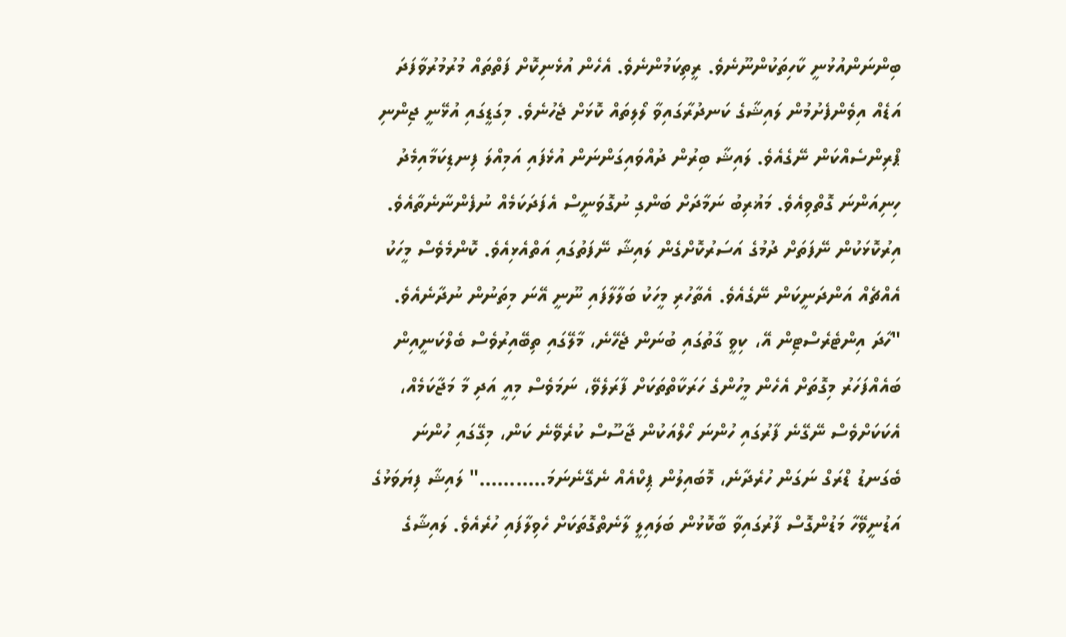ބިންނަންއުޅުނީ ކާހިތަކުންނޫނެވެ. ރީތިކަމުންނެވެ. އެހެން އުޅެނިކޮށް ފަތްތައް މުރުމުރުވާފަދަ އަޑެއް އިވެންފެށުމުން ލައިޝާގެ ކަނދުރާގައިވާ ލޯލިތައް ކޮޅަށް ޖެހުނެވެ. މިގަޑީގައި އުޅޭނީ ޖިންނި ޕްރިންސެއްކަން ނޭގެއެވެ. ލައިޝާ ބިރުން ދުއްވައިގަންނަން އުޅެފައި އަމިއްލަ ފިނޑިކަމާއިމެދު ހިނިއަންނަ ގޮތްވިއެވެ. މަޣުރިބު ނަމާދަށް ބަންގި ނުގޮވަނީސް އެފަދަކަމެއް ނުފެންނާނެތާއެވެ. އިރުކޮޅަކުން ނޭފަތަށް ދުމުގެ އަސަރުކޮށްގެން ލައިޝާ ނޭފަތުގައި އަތްއެޅިއެވެ. ކޮންމެވެސް މީހަކު އެއްޗެއް އަންދަނީކަން ނޭގެއެވެ. އެތާހުރި މީހަކު ބަލާލާފައި ނޫނީ އޭނަ މިތަނުން ނުދާނެއެވެ.
"ހާދަ އިންޓެރެސްޓިން އޭ، ކިވީ ގާތުގައި ބުނަން ޖެހޭނެ، މާލޭގައި ތިބޭއިރުވެސް ބެލްކަނީއިން ބައެއްފަހަރު މިގޮތަށް އެހެން މީހުންގެ ހަރަކާތްތަކަށް ފާރަލެވޭ، ނަމަވެސް މިއީ އަދި މާ މަޖާކަމެއް، އެކަކަށްވެސް ނޭގޭނެ ފާރުގައި ހުންނަ ހޯލްއަކުން ޖާސޫސް ކުރެވޭނެ ކަން، މިގޭގައި ހުންނަ ބެގަނޑު ޑްރަގް ނަގަން ހުރެދާނެ، މޮބައިލުން ޕިކްއެއް ނެގޭނެނަމަ..........." ލައިޝާ ފިޔަވަޅުގެ އަޑުނީވޭހާ މަޑުންގޮސް ފާރުގައިވާ ބާކޮޅުން ބަލައިލީ ލާނެތްގޮތަކަށް ހެވިލާފައި ހުރެއެވެ. ލައިޝާގެ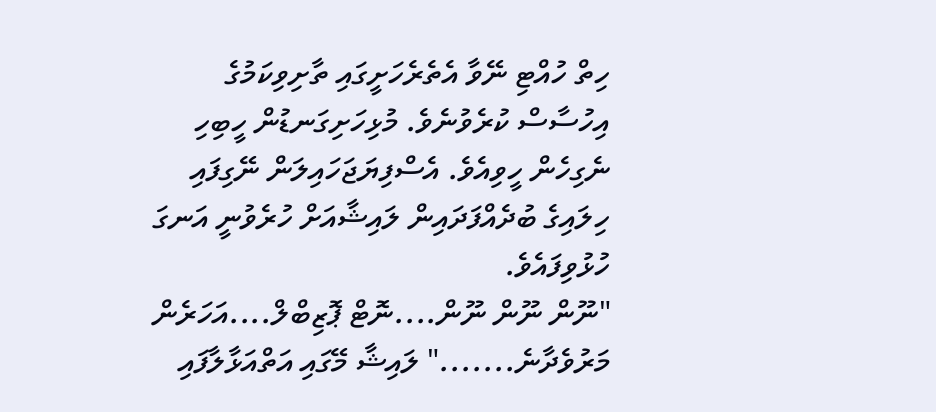ހިތް ހުއްޓި ނޭވާ އެތެރެހަށީގައި ތާށިވިކަމުގެ އިހުސާސް ކުރެވުނެވެ. މުޅިހަށިގަނޑުން ހީބިހި ނެގިހެން ހީވިއެވެ. އެސްފިޔަޖަހައިލަން ނޭގިފައި ހިލައިގެ ބުދެއްފަދައިން ލައިޝާއަށް ހުރެވުނީ އަނގަ ހުޅުވިފައެވެ.
"ނޫން ނޫން ނޫން....ނޮޓް ޕޮޒިބްލް....އަހަރެން މަރުވެދާނެ......." ލައިޝާ މޭގައި އަތްއަޅާލާފައި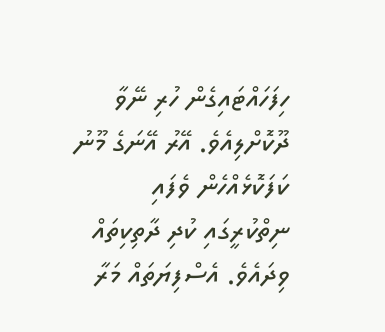ހިފަހައްޓައިގެން ހުރި ނޭވާ ދޫކޮށްލިއެވެ. އޭރު އޭނަގެ މޫނު ކަފަކޮޅެއްހެން ވެފައި ނިތްކުރީގައި ކުދި ދާތިކިތައް ވިދައެވެ. އެސްފިޔަތައް މަރާ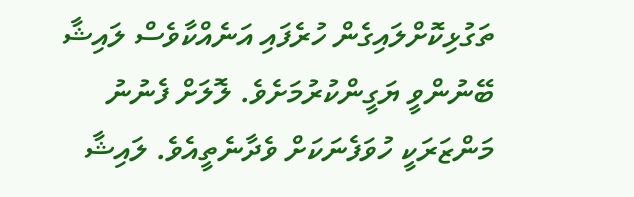ތަގުޅިކޮށްލައިގެން ހުރެފައި އަނެއްކާވެސް ލައިޝާ ބޭނުންވީ ޔަގީންކުރުމަށެވެ. ލޮލަށް ފެނުނު މަންޒަރަކީ ހުވަފެނަކަށް ވެދާނެތީއެވެ. ލައިޝާ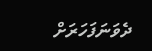ދެވަނަފަހަރަށް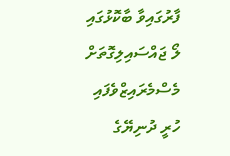ފާރުގައިވާ ބާކޮޅުގައި ލޯ ޖައްސައިލިގޮތަށް މެސްމެރައިޒްވެފައި ހުރީ ދުނިޔޭގެ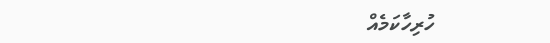ހުރިހާކަމެއް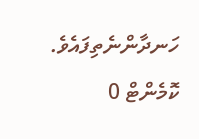ހަނދާންނެތިފައެވެ.
ކޮމެންޓް 0